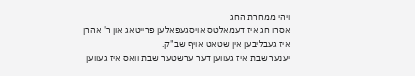ויהי ממחרת החג
אסרו חג איז דעמאלטס אויסגעפאלען פרייטאג און ר' אהרן איז געבליבען אין שטאט אויף שב"ק.
יענער שבת איז געווען דער ערשטער שבת וואס איז געווען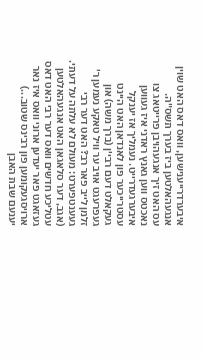איבערדרייענישען, וואס דאס האט שוין אנגעהאלטען ביז בערך תשס"ה.
עס האט זיך אנגעהויבן פרייטאג צו נאכטס ווען גאנץ ראדני איז געווען איבערגעדרייט. נעמליך אז יענקל עסטרייכער פון לאנדאן האט היינט געקאלט דעם רבי'ן (ברך משה) און געפרעגט אויב ער וויל טאקע נעמען ר' זלמן לייב פאר רב? האט דער רבי געענטפערט: מעולם לא עלתה על דעתי. (אגב, דער סלאגאן האט אנגעהאלטען עטליכע חדשים וואס דער רבי האט דאס געזאגט פאר יעדען ארוני וואס איז נאר ארויסגעקומען פון רבינס שטוב...)
יענעם שבת האבן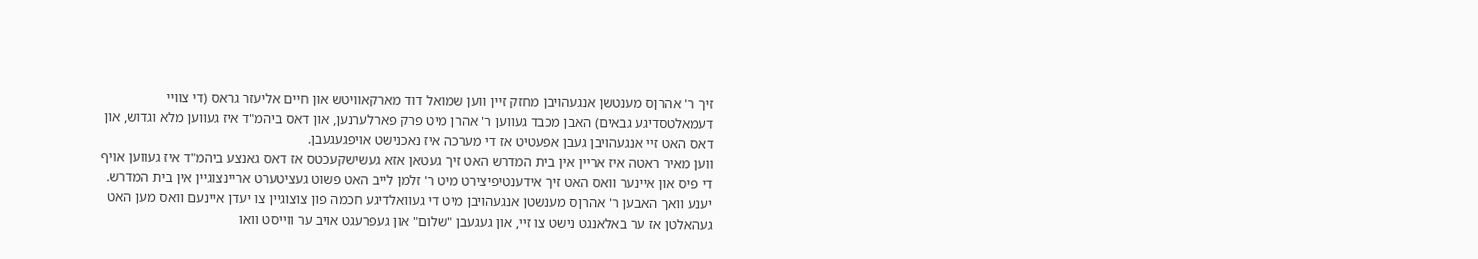זיך ר' אהרןס מענטשן אנגעהויבן מחזק זיין ווען שמואל דוד מארקאוויטש און חיים אליעזר גראס (די צוויי דעמאלטסדיגע גבאים) האבן מכבד געווען ר' אהרן מיט פרק פארלערנען, און דאס ביהמ"ד איז געווען מלא וגדוש, און דאס האט זיי אנגעהויבן געבן אפעטיט אז די מערכה איז נאכנישט אויפגעגעבן.
ווען מאיר ראטה איז אריין אין בית המדרש האט זיך געטאן אזא געשישקעכטס אז דאס גאנצע ביהמ"ד איז געווען אויף די פיס און איינער וואס האט זיך אידענטיפיצירט מיט ר' זלמן לייב האט פשוט געציטערט אריינצוגיין אין בית המדרש.
יענע וואך האבען ר' אהרןס מענשטן אנגעהויבן מיט די געוואלדיגע חכמה פון צוצוגיין צו יעדן איינעם וואס מען האט געהאלטן אז ער באלאנגט נישט צו זיי, און געגעבן "שלום" און געפרעגט אויב ער ווייסט וואו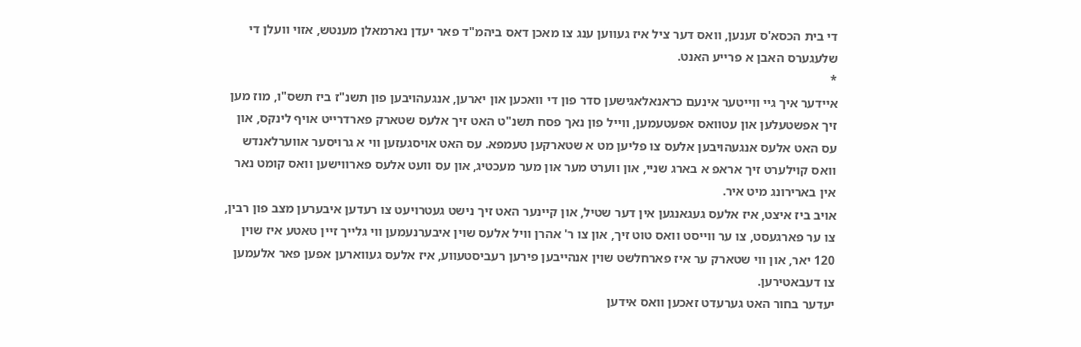די בית הכסא'ס זענען, וואס דער ציל איז געווען ענג צו מאכן דאס ביהמ"ד פאר יעדן נארמאלן מענטש, אזוי וועלן די שלעגערס האבן א פרייע האנט.
*
איידער איך גיי ווייטער אינעם כראנאלאגישען סדר פון די וואכען און יארען, אנגעהויבען פון תשנ"ז ביז תשס"ו, מוז מען זיך אפשטעלען און עטוואס אפעטעמען, ווייל פון נאך פסח תשנ"ט האט זיך אלעס שטארק פארדרייט אויף לינקס, און עס האט אלעס אנגעהויבען אלעס צו פליען מט א שטארקען טעמפא. עס האט אויסגעזען ווי א גרויסער אווערלאנדש וואס קוילערט זיך אראפ א בארג שניי, און ווערט מער און מער מעכטיג, און עס וועט אלעס פארווישען וואס קומט נאר אין בארירונג מיט איר.
אויב ביז איצט, איז אלעס געגאנגען אין דער שטיל, און קיינער האט זיך נישט געטרויעט צו רעדען איבערען מצב פון רבין, צו ער פארגעסט, צו ער ווייסט וואס טוט זיך, און צו ר' אהרן וויל אלעס שוין איבערנעמען ווי גלייך זיין טאטע איז שוין 120 יאר, און ווי שטארק ער איז פארחלשט שוין אנהייבען פירען רעביסטעווע, איז אלעס געווארען אפען פאר אלעמען צו דעבאטירען.
יעדער בחור האט גערעדט זאכען וואס אידען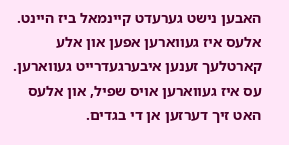האבען נישט גערעדט קיינמאל ביז היינט. אלעס איז געווארען אפען און אלע קארטלעך זענען איבערגעדרייט געווארען. עס איז געווארען אויס שפיל, און אלעס האט זיך דערזען אן די בגדים.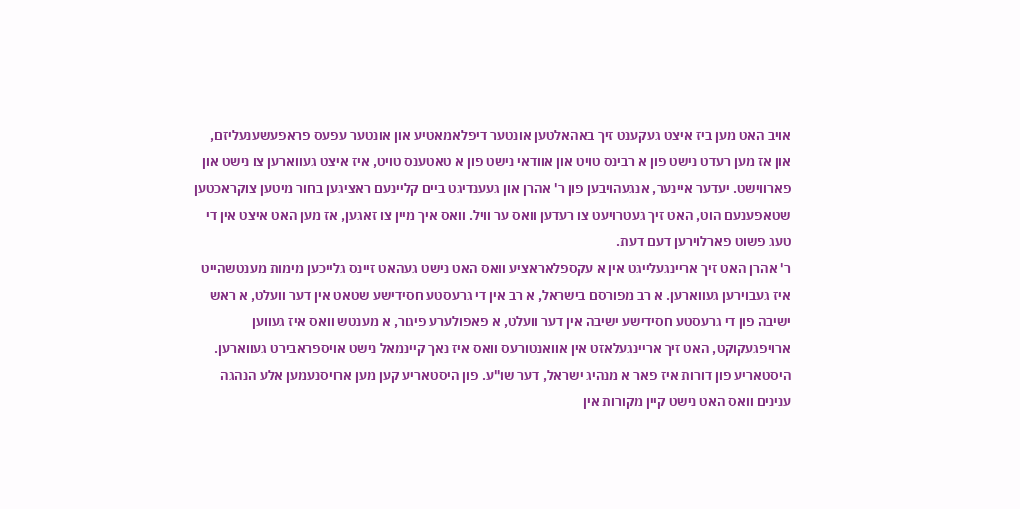אויב האט מען ביז איצט געקענט זיך באהאלטען אונטער דיפלאמאטיע און אונטער עפעס פראפעשענעליזם, און אז מען רעדט נישט פון א רבינס טויט און אוודאי נישט פון א טאטענס טויט, איז איצט געווארען צו נישט און פארווישט. יעדער איינער, אנגעהויבען פון ר' אהרן און געענדיגט ביים קליינעם ראציגען בחור מיטען צוקראכטען שטאפענעם הוט, האט זיך געטרויעט צו רעדען וואס ער וויל. וואס איך מיין צו זאגען, אז מען האט איצט אין די טעג פשוט פארלוירען דעם דעת.
ר' אהרן האט זיך אריינגעלייגט אין א עקספלאראציע וואס האט נישט געהאט זיינס גלייכען מימות מענטשהייט איז געבוירען געווארען. א רב מפורסם בישראל, א רב אין די גרעסטע חסידישע שטאט אין דער וועלט, א ראש ישיבה פון די גרעסטע חסידישע ישיבה אין דער וועלט, א פאפולערע פיגור, א מענטש וואס איז געווען ארויפגעקוקט, האט זיך אריינגעלאזט אין אוואנטורעס וואס איז נאך קיינמאל נישט אויספראבירט געווארען.
היסטאריע פון דורות איז פאר א מנהיג ישראל, דער שו"ע. פון היסטאריע קען מען ארויסנעמען אלע הנהגה ענינים וואס האט נישט קיין מקורות אין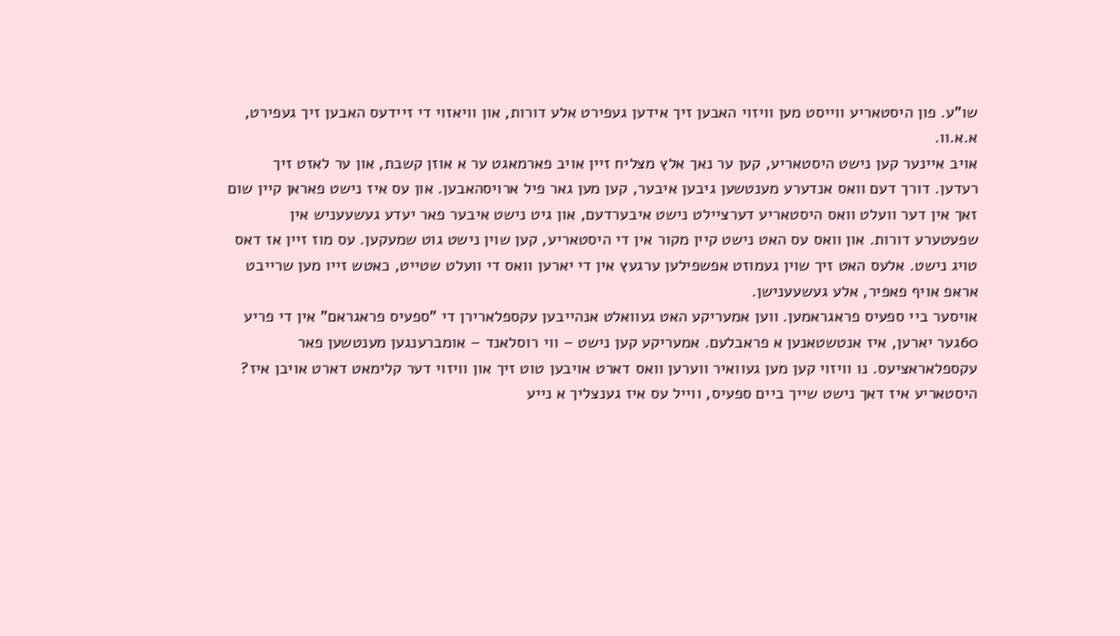שו"ע. פון היסטאריע ווייסט מען וויזוי האבען זיך אידען געפירט אלע דורות, און וויאזוי די זיידעס האבען זיך געפירט, א.א.וו.
אויב איינער קען נישט היסטאריע, קען ער נאך אלץ מצליח זיין אויב פארמאגט ער א אוזן קשבת, און ער לאזט זיך רעדען. דורך דעם וואס אנדערע מענטשען גיבען איבער, קען מען גאר פיל ארויסהאבען. און עס איז נישט פאראן קיין שום זאך אין דער וועלט וואס היסטאריע דערציילט נישט איבערדעם, און גיט נישט איבער פאר יעדע געשעעניש אין שפעטערע דורות. און וואס עס האט נישט קיין מקור אין די היסטאריע, קען שוין נישט גוט שמעקען. עס מוז זיין אז דאס טויג נישט. אלעס האט זיך שוין געמוזט אפשפילען ערגעץ אין די יארען וואס די וועלט שטייט, כאטש זייו מען שרייבט אראפ אויף פאפיר, אלע געשעענישן.
אויסער ביי ספעיס פראגראמען. ווען אמעריקע האט געוואלט אנהייבען עקספלארירן די "ספעיס פראגראם" אין די פריע 60גער יארען, איז אנטשטאנען א פראבלעם. אמעריקע קען נישט – ווי רוסלאנד – אומברענגען מענטשען פאר עקספלאראציעס. נו וויזוי קען מען געוואיר ווערען וואס דארט אויבען טוט זיך און וויזוי דער קלימאט דארט אויבן איז? היסטאריע איז דאך נישט שייך ביים ספעיס, ווייל עס איז גענצליך א נייע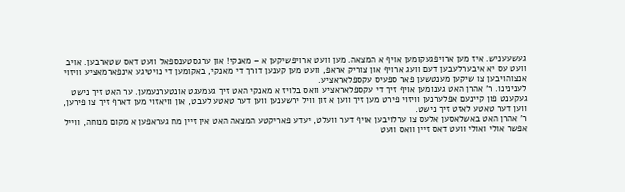געשעעניש. איז מען ארויפגעקומען אויף א המצאה. מען וועט ארויפשיקען א – מאנקי! און ערגסטענספאל וועט דאס שטארבען. אויב וועט עס יא איבערלעבען דעם וועג ארויף און צוריק אראפ, וועט מען קענען דורך די מאנקי, באקומען די נויטיגע אינפארמאציע וויזוי אנצוהויבען צו שיקען מענטשען פאר ספעיס עקספלאראציע.
לענינינו. ר' אהרן האט גענומען אויף זיך די עקספלאראציע וואס בלויז א מאנקי האט זיך געמעגט אונטערנעמען. ער האט זיך נישט געקענט פון קיינעם אפלערנען וויזוי פירט מען זיך ווען א זון וויל ירשענען ווען דער טאטע לעבט, און וויאזוי מען דארף זיך צו פירען, ווען דער טאטע לאזט זיך נישט.
ר' אהרן האט באשלאסען אלעס צו ערלויבען אויף דער וועלט, יעדע פאריקטע המצאה האט אין זיין מח געראפען א מקום מנוחה, ווייל אפשר אולי ואולי וועט דאס זיין וואס וועט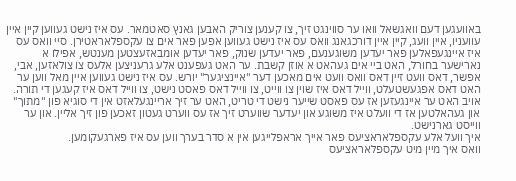באוועגען דעם וואגשאל וואו ער סווינגט זיך, צו קענען צוריק האבען גאנץ סאטמאר. עס איז נישט געווען קיין איין עוועניו, איין וועג, קיין איין דורכגאנג וואס עס איז נישט געווען אפען פאר אים צו עקספלאראטירן. סיי וואס עס איז איינגעפאלען פאר יעדען משוגענעם, פאר יעדען שנוק, פאר יעדען אומבאזעצטען מענטש, אפילו א נארישער בחורל, האט ביי אים געהאט א אוזן קשבת. ער האט געפענט אלע גרעניצען אלעס צו צולאזען, אבי, אפשר, דאס וועט זיין דאס וואס וועט אים מאכען דער "איינציגער" יורש. עס איז נישט געווען איין מאל ווען ער האט דאס אפגעשטעלט, ווייל דאס איז שוין צו ווייט, צו ווייל דאס פאסט נישט, צו ווייל דאס איז קעגען די תורה. אויב האט ער איינגעזען אז עס פאסט שייער נישט די טריט, האט ער זיך אריינגעלאזט אין די סוגיא פון "מתוך" און געהאלטען אז די וועלט איז משוגע און יעדער שווערט זיך אז עס ווערט געטון זאכען פון זיך אליין. און ער ווייסט גארנישט.
איך וועל אלע עקספלאראציעס פאר אייך אראפלייגען אין א סדר בערך ווען עס איז פארגעקומען.
וואס איך מיין מיט עקספלאראציעס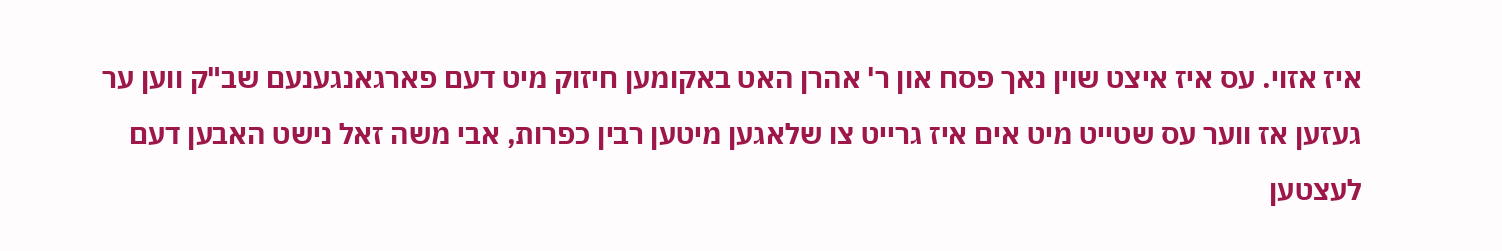איז אזוי. עס איז איצט שוין נאך פסח און ר' אהרן האט באקומען חיזוק מיט דעם פארגאנגענעם שב"ק ווען ער געזען אז ווער עס שטייט מיט אים איז גרייט צו שלאגען מיטען רבין כפרות, אבי משה זאל נישט האבען דעם לעצטען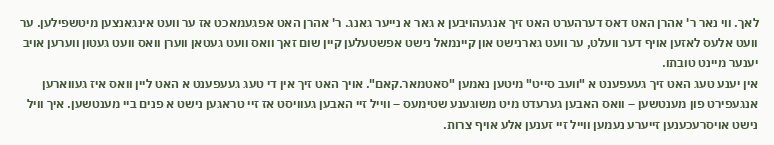לאך. ווי נאר ר' אהרן האט דאס דערהערט האט זיך אנגעהויבען א גאר א נייער גאנג. ר' אהרן האט אפגעמאכט אז ער וועט אינגאנצען מיטשפילען. ער וועט אלעס לאזען אויף דער וועלט, ער וועט גארנישט און קיינמאל נישט אפשטעלען קיין שום זאך וואס וועט געטאן ווערן וואס וועט געטון ווערען אויב יענער מיינט טובתו.
אין יענע טעג האט זיך געעפענט א "וועב סייט" מיטען נאמען "סאטמאר.קאם". אויך האט זיך אין די טעג געעפענט א האט ליין וואס איז געווארען אנגעפירט פון מענטשען – וואס האבען גערעדט מיט משוגענע שטימעס – ווייל זיי האבען געוויסט אז זיי טראגען נישט א פנים ביי מענטשען. איך וויל נישט אויסרעכענען זייערע נעמען ווייל זיי זענען אלע אויף צרות.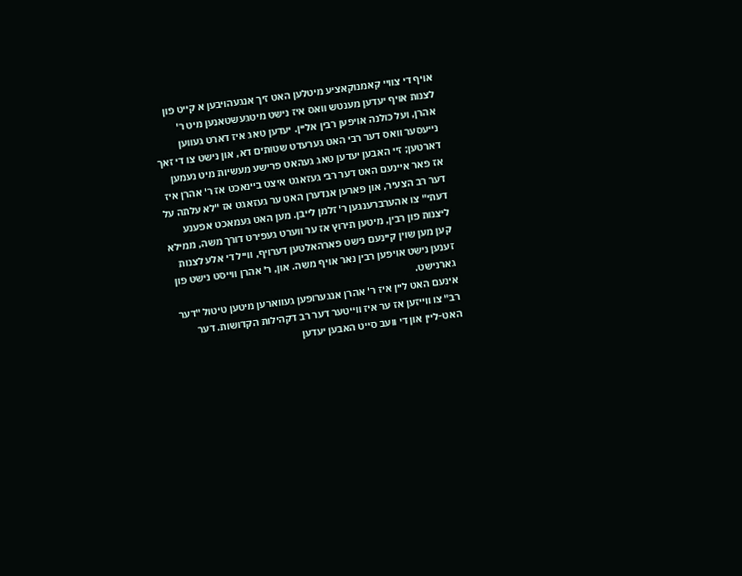אויף די צוויי קאמנוקאציע מיטלען האט זיך אנגעהויבען א קייט פון לצנות אויף יעדען מענטש וואס איז נישט מיטגעשטאנען מיט ר' אהרן, ועל כולנה אויפען רבין אליין. יעדען טאג איז דארט געווען נייעסער וואס דער רבי האט גערעדט שטותים דא, און נישט צו די זאך דארטען; זיי האבען יעדען טאג געהאט פרישע מעשיות מיט נעמען אז פאר איינעם האט דער רבי געזאגט איצט ביינאכט אז ר' אהרן איז דער רב הצעיר, און פארען אנדערן האט ער געזאגט אז "לא עלתה על דעתי" צו אהערברענגען ר' זלמן לייבן. מען האט געמאכט אפענע ליצנות פון רבין, מיטען תירוץ אז ער ווערט געפירט דורך משה, ממילא קען מען שוין קיינעם נישט פארהאלטען דערויף, ווייל די אלע לצנות זענען נישט אויפען רבין נאר אויף משה. און, ר' אהרן ווייסט נישט פון גארנישט.
אינעם האט ליין איז ר' אהרן אנגערופען געווארען מיטען טיטול "דער רב" צו ווייזען אז ער איז ווייטער דער רב דקהילות הקדושות. דער האט-ליין און די וועב סייט האבען יעדען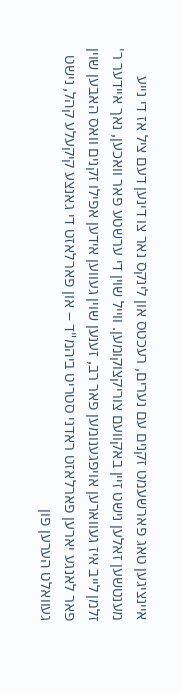איינציגען טאג פארשעמט זקנים עם נערים, רעכטס און לינקס נאר צו דינען דעם ציל אז די נייע מענטשען זאלען נישט זיין באקוועם צוריקצוקומען. ווייל שוין די ערשטע פאר וואכען, נאך איידער ר' זלמן לייב איז געווארען אויפגענומען פאר רב, זענען שוין געווען אידען אפילו זקנים וואס האבען שוין פאר לאנגע יארען פארלאזט ראדני סטריט ביהמ"ד – און פארלאזט די גאנצע קיקעלע קהל, נישט געוואלט הערען פון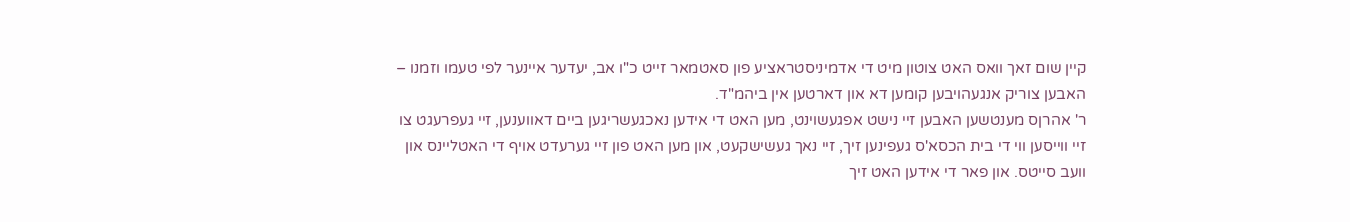קיין שום זאך וואס האט צוטון מיט די אדמיניסטראציע פון סאטמאר זייט כ"ו אב, יעדער איינער לפי טעמו וזמנו – האבען צוריק אנגעהויבען קומען דא און דארטען אין ביהמ"ד.
ר' אהרןס מענטשען האבען זיי נישט אפגעשוינט, מען האט די אידען נאכגעשריגען ביים דאווענען, זיי געפרעגט צו זיי ווייסען ווי די בית הכסא'ס געפינען זיך, זיי נאך געשישקעט, און מען האט פון זיי גערעדט אויף די האטליינס און וועב סייטס. און פאר די אידען האט זיך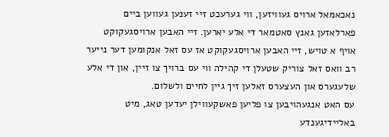נאכאמאל ארויס געוויזען, ווי גערעכט זיי זענען געווען ביים פארלאזען גאנץ סאטמאר די אלע יארען. זיי האבען ארויסגעקוקט אויף א טויש, זיי האבען ארויסגעקוקט אז עס זאל אנקומען דער נייער רב וואס זאל צוריק שטעלן די קהילה ווי עס ברויך צו זיין, און די אלע שלעגערס און העצערס זאלען זיך גיין לחיים ולשלום.
עס האט אנגעהויבען צו פליען פאשקעווילן יעדען טאג, מיט באליידיגענדע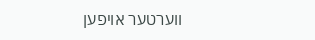ווערטער אויפען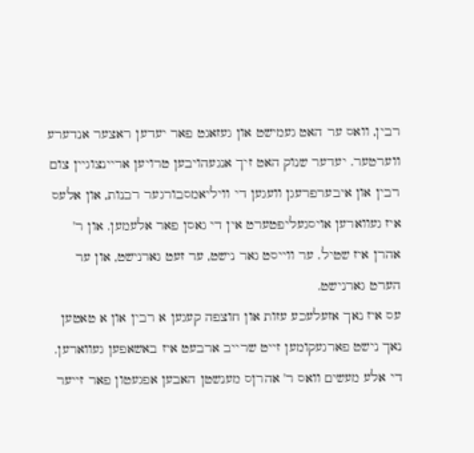רבין, וואס ער האט געמישט און געזאגט פאר יעדען ראצער אנדערע ווערטער. יעדער שנוק האט זיך אנגעהויבען טרויען אריינצוגיין צום רבין און איבערפרעגן וועגען די וויליאמסבורגער רבנות, און אלעס איז געווארען אויסגעליפטערט אין די גאסן פאר אלעמען. און ר' אהרן איז שטיל. ער ווייסט גאר נישט, ער זעט גארנישט, און ער הערט גארנישט.
עס איז נאך אזעלעכע עזות און חוצפה קעגען א רבין און א טאטען נאך נישט פארגעקומען זייט שרייב ארבעט איז באשאפען געווארען. די אלע מעשים וואס ר' אהרןס מענשטן האבען אפגעטון פאר זייער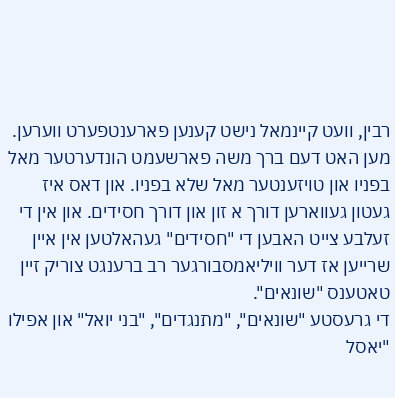רבין, וועט קיינמאל נישט קענען פארענטפערט ווערען.
מען האט דעם ברך משה פארשעמט הונדערטער מאל בפניו און טויזענטער מאל שלא בפניו. און דאס איז געטון געווארען דורך א זון און דורך חסידים. און אין די זעלבע צייט האבען די "חסידים" געהאלטען אין איין שרייען אז דער וויליאמסבורגער רב ברענגט צוריק זיין טאטענס "שונאים".
די גרעסטע "שונאים", "מתנגדים", "בני יואל" און אפילו "יאסל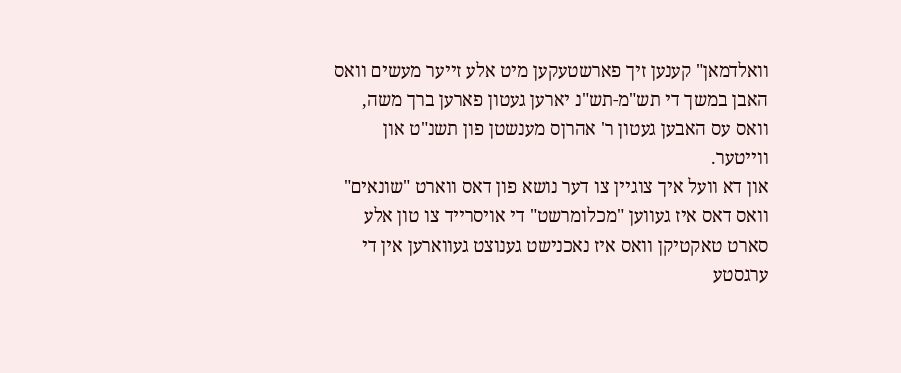וואלדמאן" קענען זיך פארשטעקען מיט אלע זייער מעשים וואס האבן במשך די תש"מ-תש"נ יארען געטון פארען ברך משה, וואס עס האבען געטון ר' אהרןס מענשטן פון תשנ"ט און ווייטער.
און דא וועל איך צוגיין צו דער נושא פון דאס ווארט "שונאים" וואס דאס איז געווען "מכלומרשט" די אויסרייד צו טון אלע סארט טאקטיקן וואס איז נאכנישט גענוצט געווארען אין די ערגסטע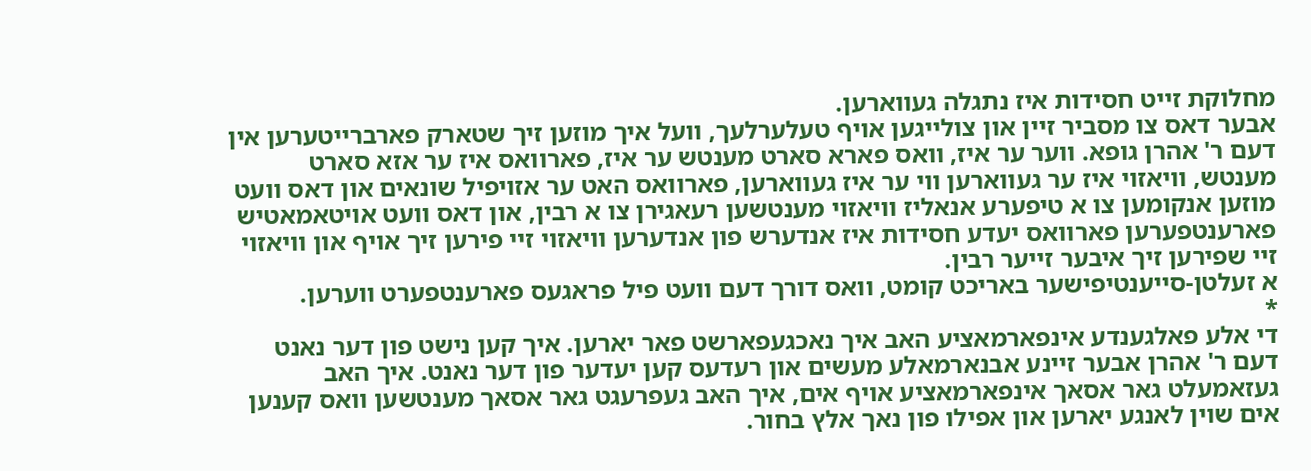מחלוקת זייט חסידות איז נתגלה געווארען.
אבער דאס צו מסביר זיין און צולייגען אויף טעלערלעך, וועל איך מוזען זיך שטארק פארברייטערען אין דעם ר' אהרן גופא. ווער ער איז, וואס פארא סארט מענטש ער איז, פארוואס איז ער אזא סארט מענטש, וויאזוי איז ער געווארען ווי ער איז געווארען, פארוואס האט ער אזויפיל שונאים און דאס וועט מוזען אנקומען צו א טיפערע אנאליז וויאזוי מענטשען רעאגירן צו א רבין, און דאס וועט אויטאמאטיש פארענטפערען פארוואס יעדע חסידות איז אנדערש פון אנדערען וויאזוי זיי פירען זיך אויף און וויאזוי זיי שפירען זיך איבער זייער רבין.
א זעלטן-סייענטיפישער באריכט קומט, וואס דורך דעם וועט פיל פראגעס פארענטפערט ווערען.
*
די אלע פאלגענדע אינפארמאציע האב איך נאכגעפארשט פאר יארען. איך קען נישט פון דער נאנט דעם ר' אהרן אבער זיינע אבנארמאלע מעשים און רעדעס קען יעדער פון דער נאנט. איך האב געזאמעלט גאר אסאך אינפארמאציע אויף אים, איך האב געפרעגט גאר אסאך מענטשען וואס קענען אים שוין לאנגע יארען און אפילו פון נאך אלץ בחור.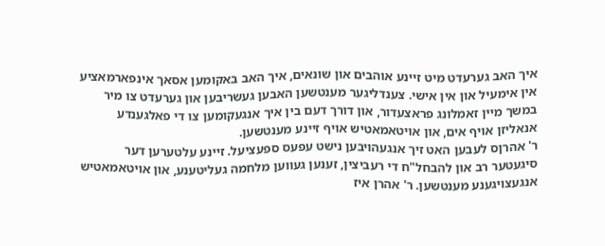איך האב גערעדט מיט זיינע אוהבים און שונאים, איך האב באקומען אסאך אינפארמאציע אין אימעיל און אין אישי. צענדליגער מענטשען האבען געשריבען און גערעדט צו מיר במשך מיין זאמלונג פראצעדור, און דורך דעם בין איך אנגעקומען צו די פאלגענדע אנאליזן אויף אים, און אויטאמאטיש אויף זיינע מענטשען.
ר' אהרןס לעבען האט זיך אנגעהויבען נישט עפעס ספעציעל. זיינע עלטערען דער סיגעטער רב און להבחל"ח די רעביצין, זענען געווען מלחמה געליטענע, און אויטאמאטיש אנגעצויגענע מענטשען. ר' אהרן איז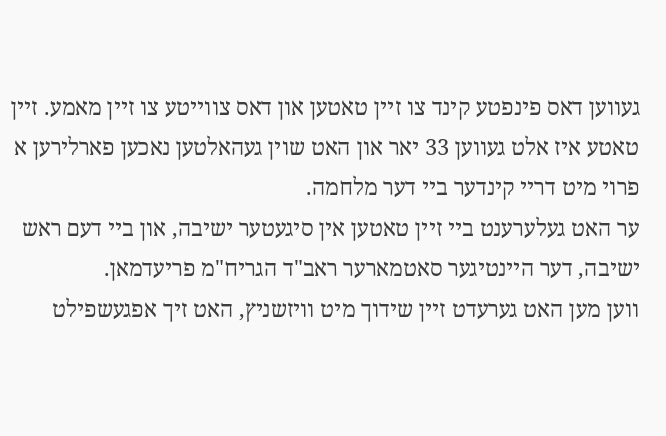געווען דאס פינפטע קינד צו זיין טאטען און דאס צווייטע צו זיין מאמע. זיין טאטע איז אלט געווען 33 יאר און האט שוין געהאלטען נאכען פארלירען א פרוי מיט דריי קינדער ביי דער מלחמה.
ער האט געלערענט ביי זיין טאטען אין סיגעטער ישיבה, און ביי דעם ראש ישיבה, דער היינטיגער סאטמארער ראב"ד הגריח"מ פריעדמאן.
ווען מען האט גערעדט זיין שידוך מיט וויזשניץ, האט זיך אפגעשפילט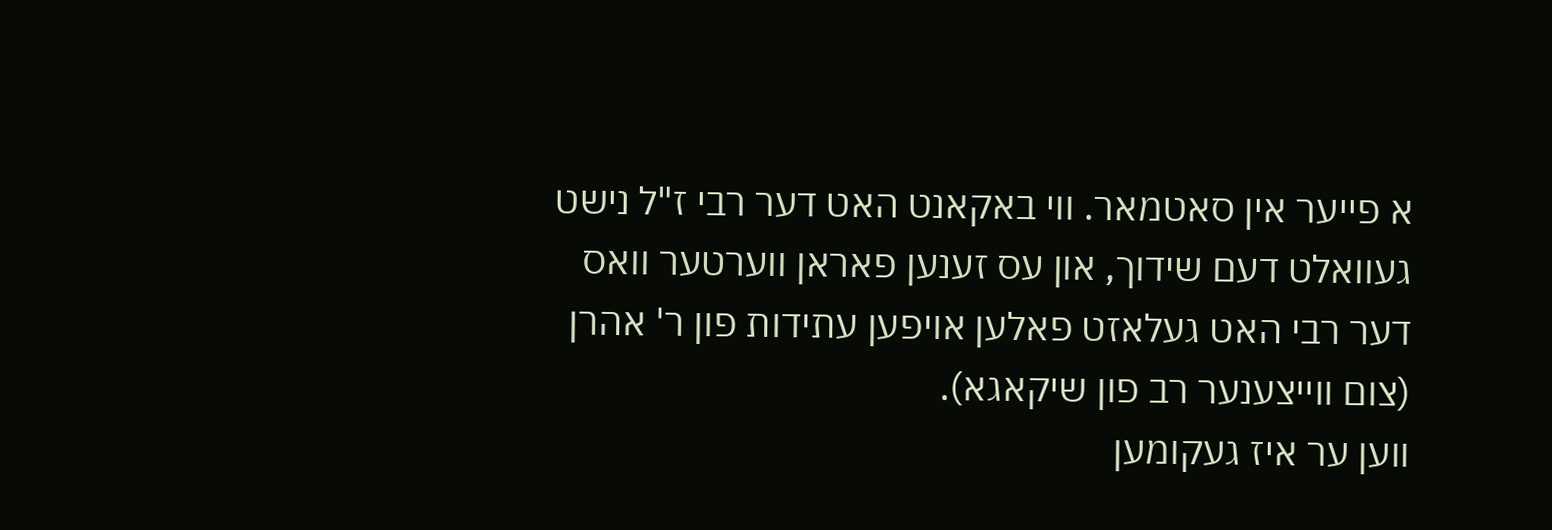א פייער אין סאטמאר. ווי באקאנט האט דער רבי ז"ל נישט געוואלט דעם שידוך, און עס זענען פאראן ווערטער וואס דער רבי האט געלאזט פאלען אויפען עתידות פון ר' אהרן (צום ווייצענער רב פון שיקאגא).
ווען ער איז געקומען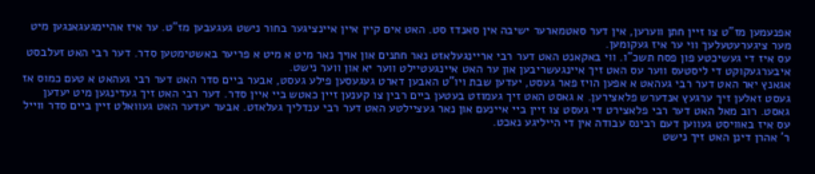אפנעמען מז"ט צו זיין חתן ווערען, אין דער סאטמארער ישיבה אין סאנדז סט. האט אים קיין איין איינציגער בחור נישט געגעבען מז"ט. ער איז אהיימגעגאנגען מיט מער ציגערעטעלעך ווי ער איז געקומען.
עס איז די געשיכטע פון פסח תשכ"ו. ווי באקאנט האט דער רבי אריינגעלאזט נאר חתנים און אויך נאר מיט א מיט א פריער באשטימטען סדר. דער רבי האט זעלבסט איבערגעקוקט די ליסטעס ווער עס האט זיך איינגעשריבען און ער האט איינגעטיילט ווער יא און ווער נישט.
אגאנץ יאר האט דער רבי געהאט א אפען הויז פאר געסט, יעדען שבת ויו"ט האבען דארט געגעסען פילע געסט, אבער ביים סדר האט דער רבי געהאט א טעם כמוס אז געסט זאלען זיך ערגעץ אנדערש פלאצירען. א גאסט האט זיך געמוזט בעטען ביים רבין צו קענען זיין כאטש ביי איין סדר. דער רבי האט זיך געדינגען מיט יעדען גאסט. רוב מאל האט דער רבי פלאצירט די געסט צו זיין ביי איינעם און נאר געציילטע האט דער רבי ענדליך געלאזט. אבער יעדער האט געוואלט זיין ביים סדר ווייל עס איז באוויסט געווען דעם רבינס עבודה אין די הייליגע נאכט.
ר' אהרן דינן האט זיך נישט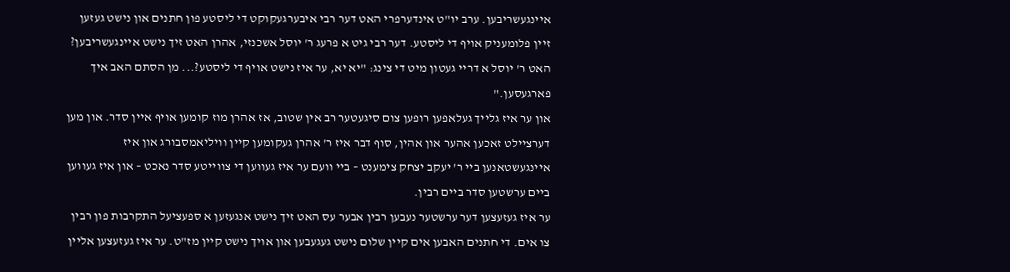איינגעשריבען. ערב יו"ט אינדערפרי האט דער רבי איבערגעקוקט די ליסטע פון חתנים און נישט געזען זיין פלומעניק אויף די ליסטע. דער רבי גיט א פרעג ר' יוסל אשכנזי, אהרן האט זיך נישט איינגעשריבען? האט ר' יוסל א דריי געטון מיט די צינג: "יא יא, ער איז נישט אויף די ליסטע?... מן הסתם האב איך פארגעסען."
און ער איז גלייך געלאפען רופען צום סיגעטער רב אין שטוב, אז אהרן מוז קומען אויף איין סדר. און מען דערציילט זאכען אהער און אהין, סוף דבר איז ר' אהרן געקומען קיין וויליאמסבורג און איז איינגעשטאנען ביי ר' יעקב יצחק צימענט – ביי וועם ער איז געווען די צווייטע סדר נאכט – און איז געווען ביים ערשטען סדר ביים רבין.
ער איז געזעצען דער ערשטער נעבען רבין אבער עס האט זיך נישט אנגעזען א ספעציעל התקרבות פון רבין צו אים. די חתנים האבען אים קיין שלום נישט געגעבען און אויך נישט קיין מז"ט. ער איז געזעצען אליין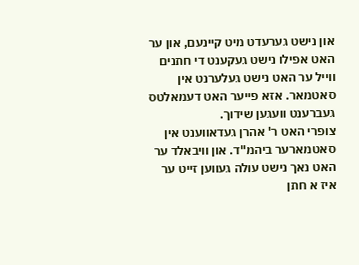און נישט גערעדט מיט קיינעם, און ער האט אפילו נישט געקענט די חתנים ווייל ער האט נישט געלערנט אין סאטמאר. אזא פייער האט דעמאלטס געברענט וועגען שידוך.
צופרי האט ר' אהרן געדאווענט אין סאטמארער ביהמ"ד. און וויבאלד ער האט נאך נישט עולה געווען זייט ער איז א חתן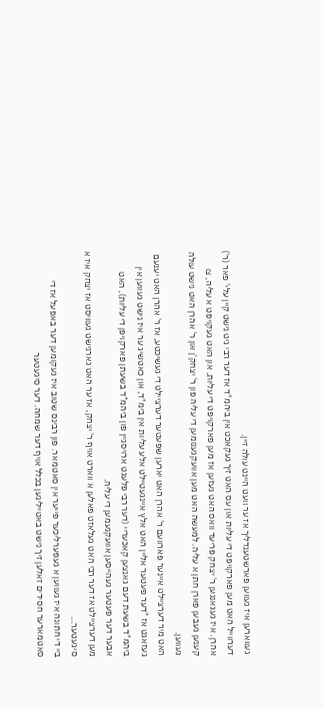געווארען איז געווען פארשטענדליך אז ער וועט היינט עולה זיין.
דערווייל האט מען פארקויפט די עליות און עס האט זיך געקאכט אין ביהמ"ד אז דער רבי גיט נישט קיין עלי' פאר (ר') אהרן. איז געגאנגען ר' יצחק פריעד וואס האט געזען אז מען פארקויפט די עליות, און האט געקויפט א עליה, צו קענען געבען פארן חתן א עליה. למעשה האט מען אוועקגענומען די עליה פון ר' יצחק'ן און ר' אהרן האט נישט עולה געווען.
האט מיר דערציילט איינער פארוועם ר' אהרן האט יארען שפעטער דערציילט די געשיכטע, אז ר' אהרן האט יענעם געזאגט אז "דער פעטער אליין האט אלץ איינגעטיילט אלע עליות אין בימ"ד, און כאטשיג ער איז נישט געווען אין ביהמ"ד בשעת דעם גאנצען קאכעריי (דער רבי פלעגט ארויסגיין פון ביהמ"ד בשעתן פארקויפן די עליות), האט אבער דער פעטער געהייסען אוועקנעמען די עליה.
מען דערציילט אז דער רבי האט געלאזט פאלען א ווארט אויף ר' יצחק, אז ער האט גארנישט געוויסט אז יצחק איז א סיגעטער...
ביי די חתונה איז געווען א געפערליכער פייער אין סאטמאר. פון רבינס שטוב איז געקומען דער באפעל אז די סאטמארער חסידים זאלען זיך נישט באטייליגען בכלל אויף דער שמחה. דער סיגעטער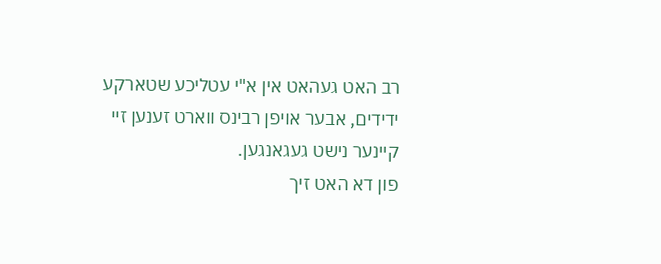רב האט געהאט אין א"י עטליכע שטארקע ידידים, אבער אויפן רבינס ווארט זענען זיי קיינער נישט געגאנגען.
פון דא האט זיך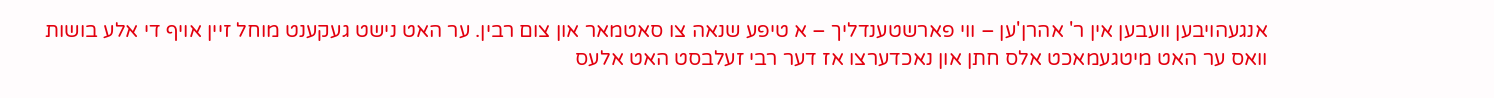אנגעהויבען וועבען אין ר' אהרן'ען – ווי פארשטענדליך – א טיפע שנאה צו סאטמאר און צום רבין. ער האט נישט געקענט מוחל זיין אויף די אלע בושות וואס ער האט מיטגעמאכט אלס חתן און נאכדערצו אז דער רבי זעלבסט האט אלעס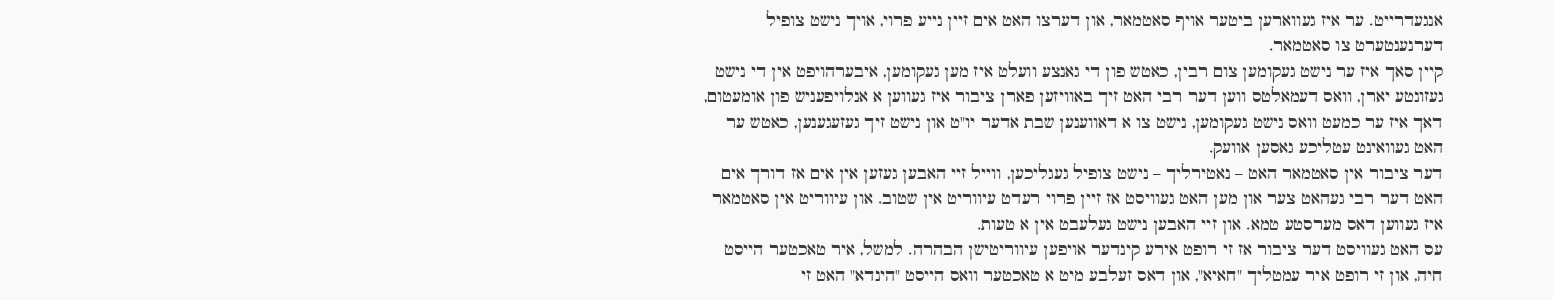אנגעדרייט. ער איז געווארען ביטער אויף סאטמאר, און דערצו האט אים זיין נייע פרוי, אויך נישט צופיל דערנענטערט צו סאטמאר.
קיין סאך איז ער נישט געקומען צום רבין, כאטש פון די גאנצע וועלט איז מען געקומען, איבערהויפט אין די נישט געזונטע יארן, וואס דעמאלטס ווען דער רבי האט זיך באוויזען פארן ציבור איז געווען א אנלויפעניש פון אומעטום, דאך איז ער כמעט וואס נישט געקומען, נישט צו א דאווענען שבת אדער יו"ט און נישט זיך געזעגענען, כאטש ער האט געוואינט עטליכע גאסען אוועק.
דער ציבור אין סאטמאר האט – נאטירליך – נישט צופיל געגליכען, ווייל זיי האבען געזען אין אים אז דורך אים האט דער רבי געהאט צער און מען האט געוויסט אז זיין פרוי רעדט עיווריט אין שטוב. און עיווריט אין סאטמאר איז געווען דאס מערסטע טמא. און זיי האבען נישט געלעבט אין א טעות.
עס האט געוויסט דער ציבור אז זי רופט אירע קינדער אויפען עיווריטישן הבהרה. למשל, איר טאכטער הייסט חיה, און זי רופט איר עמטליך "חאיא", און דאס זעלבע מיט א טאכטער וואס הייסט "הינדא" האט זי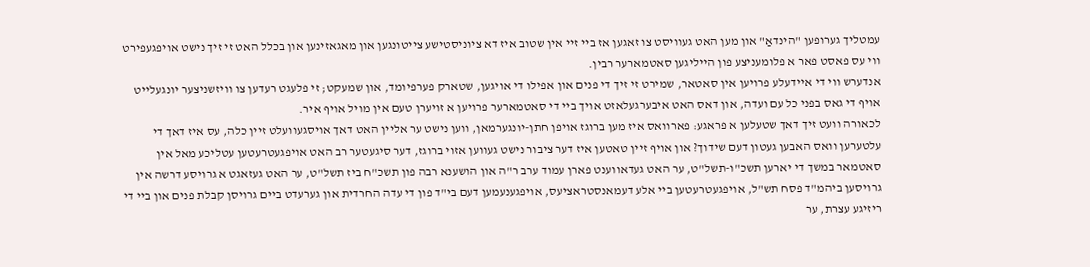עמטליך גערופען "הינדאַ" און מען האט געוויסט צו זאגען אז ביי זיי אין שטוב איז דא ציוניסטישע צייטונגען און מאגאזינען און בכלל האט זי זיך נישט אויפגעפירט ווי עס פאסט פאר א פלומעניצע פון הייליגען סאטמארער רבין.
אנדערש ווי די איידעלע פרויען אין סאטאר, שמירט זי זיך די פנים און אפילו די אויגען, שטארק פערפיומד, און שמעקט; זי פלעגט רעדען צו וויזשניצער יונגעלייט אויף די גאס בפני כל עם ועדה, און דאס האט איבערגעלאזט אויך ביי די סאטמארער פרויען א זויערן טעם אין מויל אויף איר.
לכאורה וועט זיך דאך שטעלען א פראגע: פארוואס איז מען ברוגז אויפן חתן-יונגערמאן, ווען נישט ער אליין האט דאך אויסגעוועלט זיין כלה, עס איז דאך די עלטערען וואס האבען געטון דעם שידוך? און אויף זיין טאטען איז דער ציבור נישט געווען אזוי ברוגז, דער סיגעטער רב האט אויפגעטרעטען עטליכע מאל אין סאטמאר במשך די יארען תשכ"ו-תשל"ט, ער האט געדאווענט פארן עמוד ערב ר"ה און הושענא רבה פון תשכ"ח ביז תשל"ט, ער האט געזאגט א גרויסע דרשה אין גרויסען ביהמ"ד פסח תש"ל, אויפגעטרעטען ביי אלע דעמאנסטראציעס, אויפגענעמען דעם בי"ד פון די עדה החרדית און גערעדט ביים גרויסן קבלת פנים און ביי די ריזיגע עצרת, ער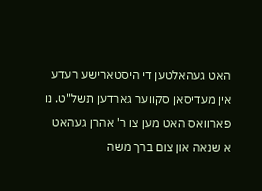האט געהאלטען די היסטארישע רעדע אין מעדיסאן סקווער גארדען תשל"ט. נו פארוואס האט מען צו ר' אהרן געהאט א שנאה און צום ברך משה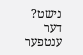נישט?
דער ענטפער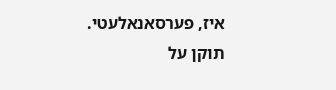איז, פערסאנאלעטי.
תוקן על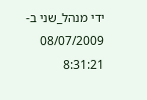ידי מנהל_שני ב- 08/07/2009 8:31:21